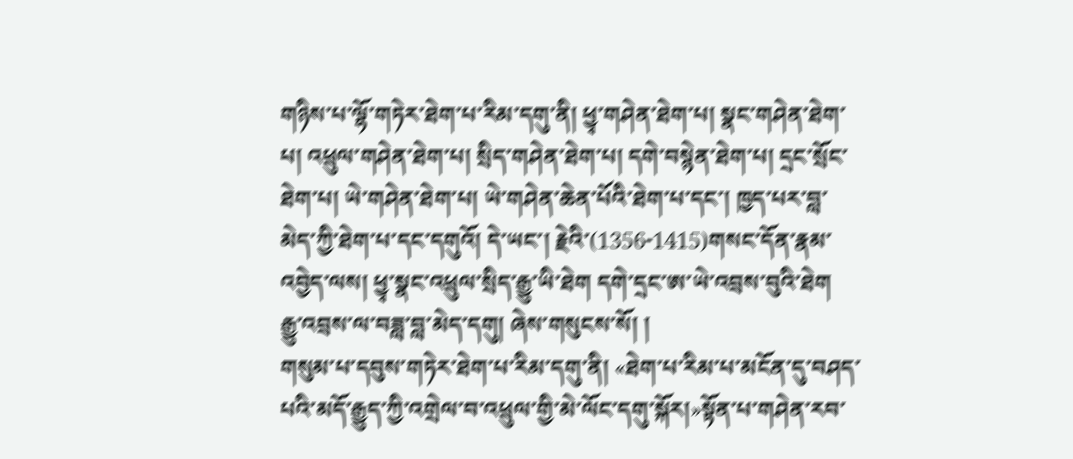གཉིས་པ་ལྷོ་གཏེར་ཐེག་པ་རིམ་དགུ་ནི། ཕྱྭ་གཤེན་ཐེག་པ། སྣང་གཤེན་ཐེག་པ། འཕྲུལ་གཤེན་ཐེག་པ། སྲིད་གཤེན་ཐེག་པ། དགེ་བསྙེན་ཐེག་པ། དྲང་སྲོང་ཐེག་པ། ཡེ་གཤེན་ཐེག་པ། ཡེ་གཤེན་ཆེན་པོའི་ཐེག་པ་དང་། ཁྱད་པར་བླ་མེད་ཀྱི་ཐེག་པ་དང་དགུའོ། དེ་ཡང་། རྗེའི་(1356-1415)གསང་དོན་རྣམ་འབྱེད་ལས། ཕྱྭ་སྣང་འཕྲུལ་སྲིད་རྒྱུ་ཡི་ཐེག དགེ་དྲང་ཨ་ཡེ་འབྲས་བུའི་ཐེག རྒྱུ་འབྲས་ལ་བཟླ་བླ་མེད་དགུ། ཞེས་གསུངས་སོ། །
གསུམ་པ་དབུས་གཏེར་ཐེག་པ་རིམ་དགུ་ནི། «ཐེག་པ་རིམ་པ་མངོན་དུ་བཤད་པའི་མདོ་རྒྱུད་ཀྱི་འགྲེལ་བ་འཕྲུལ་གྱི་མེ་ལོང་དགུ་སྐོར།»སྟོན་པ་གཤེན་རབ་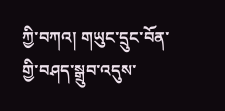ཀྱི་བཀའ། གཡུང་དྲུང་བོན་གྱི་བཤད་སྒྲུབ་འདུས་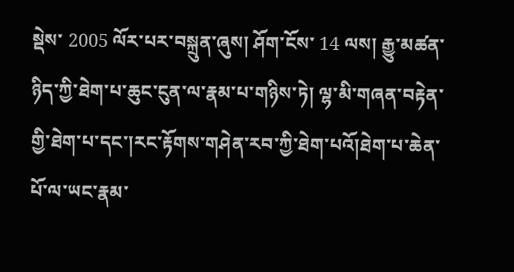སྡེས་ 2005 ལོར་པར་བསྐྲུན་ཞུས། ཤོག་ངོས་ 14 ལས། རྒྱུ་མཚན་ཉིད་ཀྱི་ཐེག་པ་ཆུང་ངུན་ལ་རྣམ་པ་གཉིས་ཏེ། ལྷ་མི་གཞན་བརྟེན་གྱི་ཐེག་པ་དང་།རང་རྟོགས་གཤེན་རབ་ཀྱི་ཐེག་པའོ།ཐེག་པ་ཆེན་པོ་ལ་ཡང་རྣམ་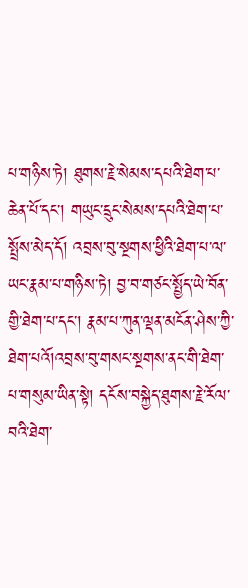པ་གཉིས་ཏེ། ཐུགས་རྗེ་སེམས་དཔའི་ཐེག་པ་ཆེན་པོ་དང་། གཡུང་དྲུང་སེམས་དཔའི་ཐེག་པ་སྤྲོས་མེད་དོ། འབྲས་བུ་སྔགས་ཕྱིའི་ཐེག་པ་ལ་ཡང་རྣམ་པ་གཉིས་ཏེ། བྱ་བ་གཙང་སྤྱོད་ཡེ་བོན་གྱི་ཐེག་པ་དང་། རྣམ་པ་ཀུན་ལྡན་མངོན་ཤེས་ཀྱི་ཐེག་པའོ།འབྲས་བུ་གསང་སྔགས་ནང་གི་ཐེག་པ་གསུམ་ཡིན་སྟེ། དངོས་བསྐྱེད་ཐུགས་རྗེ་རོལ་བའི་ཐེག་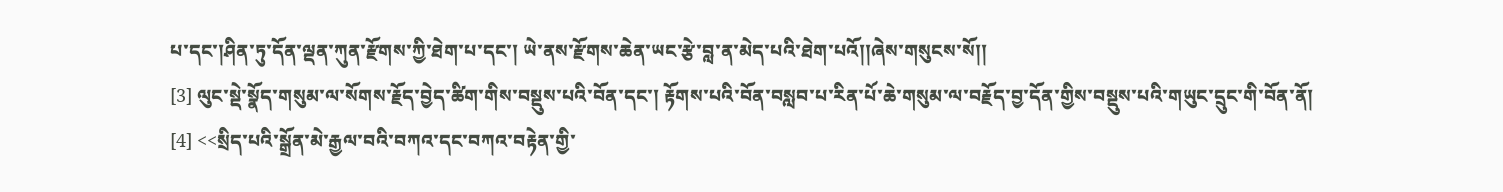པ་དང་།ཤིན་ཏུ་དོན་ལྡན་ཀུན་རྫོགས་ཀྱི་ཐེག་པ་དང་། ཡེ་ནས་རྫོགས་ཆེན་ཡང་རྩེ་བླ་ན་མེད་པའི་ཐེག་པའོ།།ཞེས་གསུངས་སོ།།
[3] ལུང་སྡེ་སྣོད་གསུམ་ལ་སོགས་རྗོད་བྱེད་ཚིག་གིས་བསྡུས་པའི་བོན་དང་། རྟོགས་པའི་བོན་བསླབ་པ་རིན་པོ་ཆེ་གསུམ་ལ་བརྗོད་བྱ་དོན་གྱིས་བསྡུས་པའི་གཡུང་དྲུང་གི་བོན་ནོ།
[4] <<སྲིད་པའི་སྒྲོན་མེ་རྒྱལ་བའི་བཀའ་དང་བཀའ་བརྟེན་གྱི་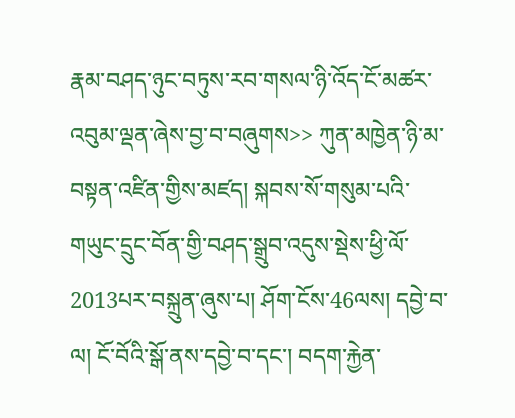རྣམ་བཤད་ཉུང་བཏུས་རབ་གསལ་ཉི་འོད་ངོ་མཚར་འབུམ་ལྡན་ཞེས་བྱ་བ་བཞུགས>> ཀུན་མཁྱེན་ཉི་མ་བསྟན་འཛིན་གྱིས་མཛད། སྐབས་སོ་གསུམ་པའི་གཡུང་དྲུང་བོན་གྱི་བཤད་སྒྲུབ་འདུས་སྡེས་ཕྱི་ལོ་2013པར་བསྐྲུན་ཞུས་པ། ཤོག་ངོས་46ལས། དབྱེ་བ་ལ། ངོ་བོའི་སྒོ་ནས་དབྱེ་བ་དང་། བདག་རྐྱེན་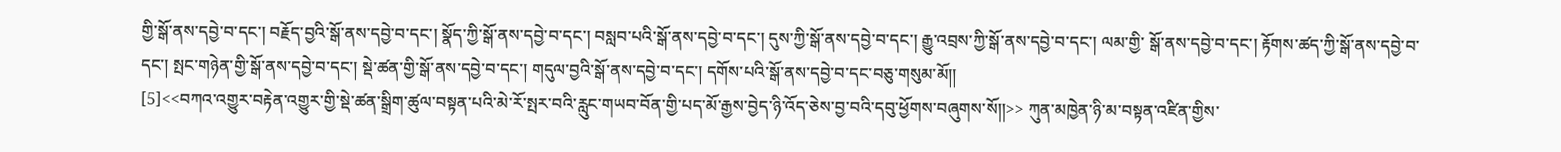གྱི་སྒོ་ནས་དབྱེ་བ་དང་། བརྗོད་བྱའི་སྒོ་ནས་དབྱེ་བ་དང་། སྣོད་ཀྱི་སྒོ་ནས་དབྱེ་བ་དང་། བསླབ་པའི་སྒོ་ནས་དབྱེ་བ་དང་། དུས་ཀྱི་སྒོ་ནས་དབྱེ་བ་དང་། རྒྱུ་འབྲས་ཀྱི་སྒོ་ནས་དབྱེ་བ་དང་། ལམ་གྱི་ སྒོ་ནས་དབྱེ་བ་དང་། རྟོགས་ཚད་ཀྱི་སྒོ་ནས་དབྱེ་བ་དང་། སྤང་གཉེན་གྱི་སྒོ་ནས་དབྱེ་བ་དང་། སྡེ་ཚན་གྱི་སྒོ་ནས་དབྱེ་བ་དང་། གདུལ་བྱའི་སྒོ་ནས་དབྱེ་བ་དང་། དགོས་པའི་སྒོ་ནས་དབྱེ་བ་དང་བཅུ་གསུམ་མོ།།
[5]<<བཀའ་འགྱུར་བརྟེན་འགྱུར་གྱི་སྡེ་ཚན་སྒྲིག་ཚུལ་བསྟན་པའི་མེ་རོ་སྤར་བའི་རླུང་གཡབ་བོན་གྱི་པད་མོ་རྒྱས་བྱེད་ཉི་འོད་ཅེས་བྱ་བའི་དབུ་ཕྱོགས་བཞུགས་སོ།།>> ཀུན་མཁྱེན་ཉི་མ་བསྟན་འཛིན་གྱིས་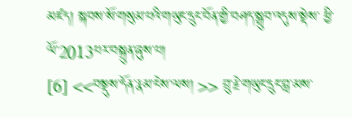མཛད། སྐབས་སོ་གསུམ་པའི་གཡུང་དྲུང་བོན་གྱི་བཤད་སྒྲུབ་འདུས་སྡེས་ ཕྱི་ལོ་2013པར་བསྐྲུན་ཞུས་པ།
[6] <<བསྡུས་དོན་རྣམ་ངེས་ལས། >> བྲུ་རྗེ་གཡུང་དྲུང་བླ་མས་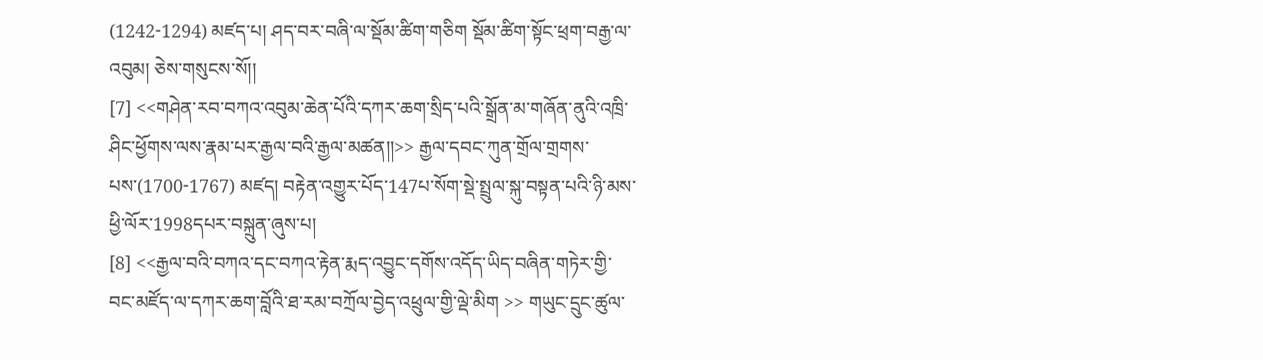(1242-1294) མཛད་པ། ཤད་བར་བཞི་ལ་སྡོམ་ཚིག་གཅིག སྡོམ་ཚིག་སྟོང་ཕྲག་བརྒྱ་ལ་འབུམ། ཅེས་གསུངས་སོ།།
[7] <<གཤེན་རབ་བཀའ་འབུམ་ཆེན་པོའི་དཀར་ཆག་སྲིད་པའི་སྒྲོན་མ་གཞོན་ནུའི་འཁྲི་ཤིང་ཕྱོགས་ལས་རྣམ་པར་རྒྱལ་བའི་རྒྱལ་མཚན།།>> རྒྱལ་དབང་ཀུན་གྲོལ་གྲགས་པས་(1700-1767) མཛད། བརྟེན་འགྱུར་པོད་147པ་སོག་སྡེ་སྤྲུལ་སྐུ་བསྟན་པའི་ཉི་མས་ཕྱི་ལོར་1998དཔར་བསྐྲུན་ཞུས་པ།
[8] <<རྒྱལ་བའི་བཀའ་དང་བཀའ་རྟེན་རྨད་འབྱུང་དགོས་འདོད་ཡིད་བཞིན་གཏེར་གྱི་བང་མཛོད་ལ་དཀར་ཆག་བློའི་ཐ་རམ་བཀྲོལ་བྱེད་འཕྲུལ་གྱི་ལྡེ་མིག >> གཡུང་དྲུང་ཚུལ་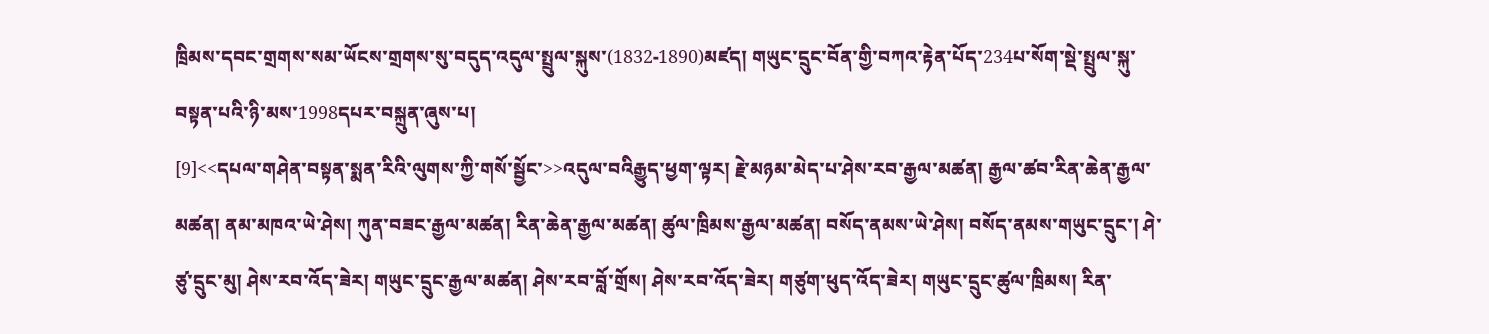ཁྲིམས་དབང་གྲགས་སམ་ཡོངས་གྲགས་སུ་བདུད་འདུལ་སྤྲུལ་སྐུས་(1832-1890)མཛད། གཡུང་དྲུང་བོན་གྱི་བཀའ་རྟེན་པོད་234པ་སོག་སྡེ་སྤྲུལ་སྐུ་བསྟན་པའི་ཉི་མས་1998དཔར་བསྐྲུན་ཞུས་པ།
[9]<<དཔལ་གཤེན་བསྟན་སྨན་རིའི་ལུགས་ཀྱི་གསོ་སྦྱོང་>>འདུལ་བའིརྒྱུད་ཕྱག་ལྟར། རྗེ་མཉམ་མེད་པ་ཤེས་རབ་རྒྱལ་མཚན། རྒྱལ་ཚབ་རིན་ཆེན་རྒྱལ་མཚན། ནམ་མཁའ་ཡེ་ཤེས། ཀུན་བཟང་རྒྱལ་མཚན། རིན་ཆེན་རྒྱལ་མཚན། ཚུལ་ཁྲིམས་རྒྱལ་མཚན། བསོད་ནམས་ཡེ་ཤེས། བསོད་ནམས་གཡུང་དྲུང་། ཤེ་ཙུ་དྲུང་མུ། ཤེས་རབ་འོད་ཟེར། གཡུང་དྲུང་རྒྱལ་མཚན། ཤེས་རབ་བློ་གྲོས། ཤེས་རབ་འོད་ཟེར། གཙུག་ཕུད་འོད་ཟེར། གཡུང་དྲུང་ཚུལ་ཁྲིམས། རིན་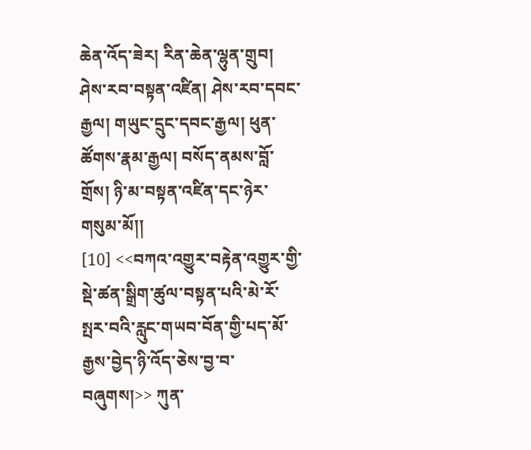ཆེན་འོད་ཟེར། རིན་ཆེན་ལྷུན་གྲུབ། ཤེས་རབ་བསྟན་འཛིན། ཤེས་རབ་དབང་རྒྱལ། གཡུང་དྲུང་དབང་རྒྱལ། ཕུན་ཚོགས་རྣམ་རྒྱལ། བསོད་ནམས་བློ་གྲོས། ཉི་མ་བསྟན་འཛིན་དང་ཉེར་གསུམ་མོ།།
[10] <<བཀའ་འགྱུར་བརྟེན་འགྱུར་གྱི་སྡེ་ཚན་སྒྲིག་ཚུལ་བསྟན་པའི་མེ་རོ་སྤར་བའི་རླུང་གཡབ་བོན་གྱི་པད་མོ་རྒྱས་བྱེད་ཉི་འོད་ཅེས་བྱ་བ་བཞུགས།>> ཀུན་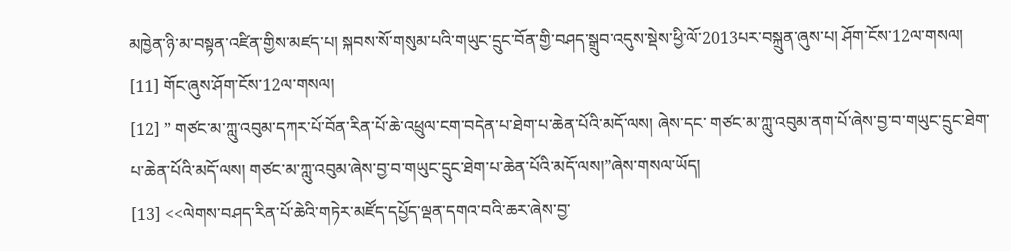མཁྱེན་ཉི་མ་བསྟན་འཛིན་གྱིས་མཛད་པ། སྐབས་སོ་གསུམ་པའི་གཡུང་དྲུང་བོན་གྱི་བཤད་སྒྲུབ་འདུས་སྡེས་ཕྱི་ལོ་2013པར་བསྐྲུན་ཞུས་པ། ཤོག་ངོས་12ལ་གསལ།
[11] གོང་ཞུས་ཤོག་ངོས་12ལ་གསལ།
[12] ” གཙང་མ་ཀླུ་འབུམ་དཀར་པོ་བོན་རིན་པོ་ཆེ་འཕྲུལ་ངག་བདེན་པ་ཐེག་པ་ཆེན་པོའི་མདོ་ལས། ཞེས་དང་ གཙང་མ་ཀླུ་འབུམ་ནག་པོ་ཞེས་བྱ་བ་གཡུང་དྲུང་ཐེག་པ་ཆེན་པོའི་མདོ་ལས། གཙང་མ་ཀླུ་འབུམ་ཞེས་བྱ་བ་གཡུང་དྲུང་ཐེག་པ་ཆེན་པོའི་མདོ་ལས།”ཞེས་གསལ་ཡོད།
[13] <<ལེགས་བཤད་རིན་པོ་ཆེའི་གཏེར་མཛོད་དཔྱོད་ལྡན་དགའ་བའི་ཆར་ཞེས་བྱ་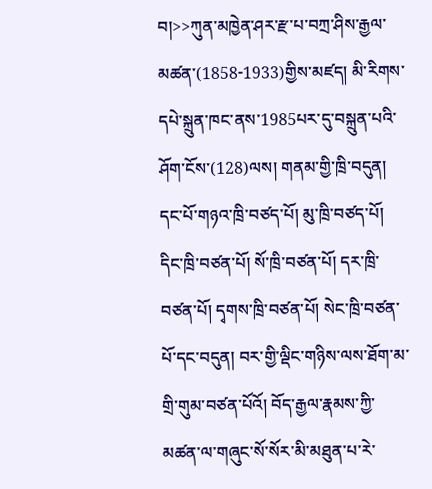བ།>>ཀུན་མཁྱེན་ཤར་རྫ་པ་བཀྲ་ཤིས་རྒྱལ་མཚན་(1858-1933)གྱིས་མཛད། མི་རིགས་དཔེ་སྐྲུན་ཁང་ནས་1985པར་དུ་བསྐྲུན་པའི་ཤོག་ངོས་(128)ལས། གནམ་གྱི་ཁྲི་བདུན། དང་པོ་གཉའ་ཁྲི་བཙད་པོ། མུ་ཁྲི་བཙད་པོ། དིང་ཁྲི་བཙན་པོ། སོ་ཁྲི་བཙན་པོ། དར་ཁྲི་བཙན་པོ། དྭགས་ཁྲི་བཙན་པོ། སེང་ཁྲི་བཙན་པོ་དང་བདུན། བར་གྱི་ལྡིང་གཉིས་ལས་ཐོག་མ་གྲི་གུམ་བཙན་པོའོ། བོད་རྒྱལ་རྣམས་ཀྱི་མཚན་ལ་གཞུང་སོ་སོར་མི་མཐུན་པ་རེ་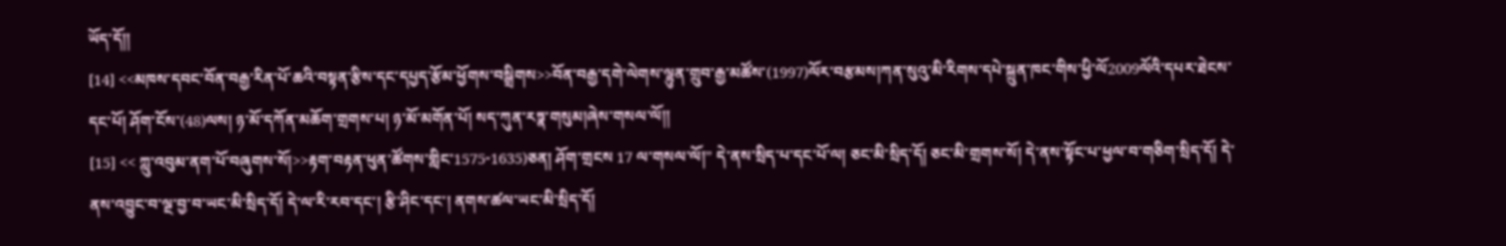ཡོད་དོ།།
[14] <<མཁས་དབང་བོན་བརྒྱ་རིན་པོ་ཆའི་བསྟན་རྩིས་དང་དཔྱད་རྩོམ་ཕྱོགས་བསྒྲིགས>>བོན་བརྒྱ་དགེ་ལེགས་ལྷུན་གྲུབ་རྒྱ་མཚོས་(1997)ལོར་བརྩམས།ཀན་སུའུ་མི་རིགས་དཔེ་སྐྲུན་ཁང་གིས་ཕྱི་ལོ2009ལོའི་དཔར་ཐེངས་དང་པོ། ཤོག་ངོས་(48)ལས། ཉ་མོ་དཀོན་མཆོག་གྲགས་པ། ཉ་མོ་མགོན་པོ། སད་ཀུན་རཏྣ་གསུམ།ཞེས་གསལ་ལོ།།
[15] << ཀླུ་འབུམ་ནག་པོ་བཞུགས་སོ།>>རྟག་བརྟན་ཕུན་ཚོགས་གླིང་1575-1635)ཅན། ཤོག་གྲངས 17 ལ་གསལ་ལོ།” དེ་ནས་སྲིད་པ་དང་པོ་ལ། ཅང་མི་སྲིད་དོ། ཅང་མི་གྲགས་སོ། དེ་ནས་སྟོང་པ་ཕྱལ་བ་གཅིག་སྲིད་དོ། དེ་ནས་འབྱུང་བ་ལྔ་བྱ་བ་ཡང་མི་སྲིད་དོ། དེ་ལ་རི་རབ་དང་། རྩི་ཤིང་དང་། ནགས་ཚལ་ཡང་མི་སྲིད་དོ།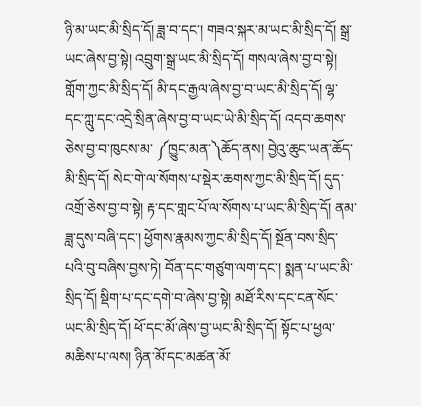ཉི་མ་ཡང་མི་སྲིད་དོ། ཟླ་བ་དང་། གཟའ་སྐར་མ་ཡང་མི་སྲིད་དོ། སྒྲ་ཡང་ཞེས་བྱ་སྟེ། འབྲུག་སྒྲ་ཡང་མི་སྲིད་དོ། གསལ་ཞེས་བྱ་བ་སྟེ། གློག་ཀྱང་མི་སྲིད་དོ། མི་དང་རྒྱལ་ཞེས་བྱ་བ་ཡང་མི་སྲིད་དོ། ལྷ་དང་ཀླུ་དང་འདྲེ་སྲིན་ཞེས་བྱ་བ་ཡང་ཡེ་མི་སྲིད་དོ། འདབ་ཆགས་ཅེས་བྱ་བ་ཁུངས་མ་ ༼ཁྱུང་མན་༽ཆོད་ནས། བྱེའུ་ཆུང་ཡན་ཆོད་མི་སྲིད་དོ། སེང་གེ་ལ་སོགས་པ་སྡེར་ཆགས་ཀྱང་མི་སྲིད་དོ། དུད་འགྲོ་ཅེས་བྱ་བ་སྟེ། རྟ་དང་གླང་པོ་ལ་སོགས་པ་ཡང་མི་སྲིད་དོ། ནམ་ཟླ་དུས་བཞི་དང་། ཕྱོགས་རྣམས་ཀྱང་མི་སྲིད་དོ། སྔོན་བས་སྲིད་པའི་བུ་བཞིས་བྱས་ཏེ། བོན་དང་གཙུག་ལག་དང་། སྨན་པ་ཡང་མི་སྲིད་དོ། སྡིག་པ་དང་དགེ་བ་ཞེས་བྱ་སྟེ། མཐོ་རིས་དང་ངན་སོང་ཡང་མི་སྲིད་དོ། ཕོ་དང་མོ་ཞེས་བྱ་ཡང་མི་སྲིད་དོ། སྟོང་པ་ཕྱལ་མཆིས་པ་ལས། ཉིན་མོ་དང་མཚན་མོ་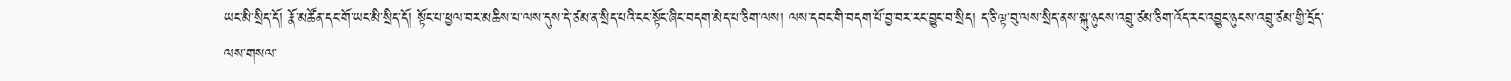ཡང་མི་སྲིད་དོ། རྣོ་མཚོན་དང་གོ་ཡང་མི་སྲིད་དོ། སྟོང་པ་ཕྱལ་བར་མཆིས་པ་ལས་དུས་དེ་ཙམ་ན་སྲིད་པའི་ངང་སྟོང་ཞིང་བདག་མེད་པ་ཅིག་ལས། ལས་དབང་གི་བདག་པོ་བྱ་བར་རང་བྱུང་བ་སྲིད། ད་ཅི་ལྟ་བུ་ལས་སྲིད་ནས་སྐུ་ཉུངས་འབྲུ་ཙམ་ཅིག་འོད་རང་འབྱུང་ཉུངས་འབྲུ་ཙམ་གྱི་དྲོད་ལས་གསལ་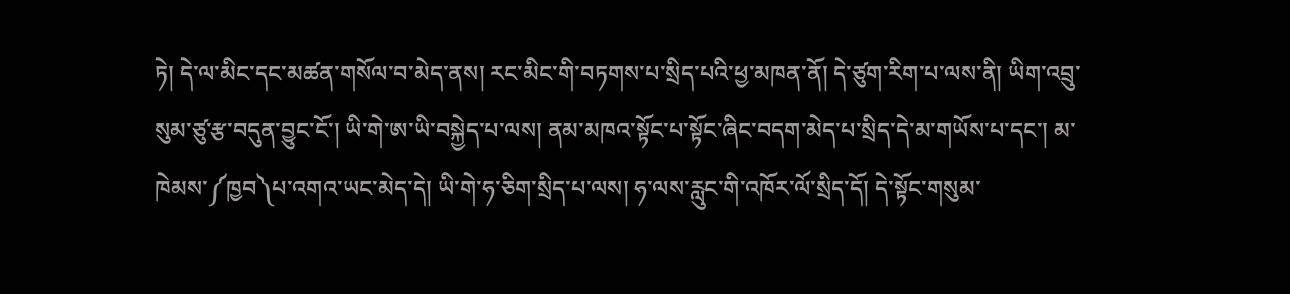ཏེ། དེ་ལ་མིང་དང་མཚན་གསོལ་བ་མེད་ནས། རང་མིང་གི་བཏགས་པ་སྲིད་པའི་ཕྱ་མཁན་ནོ། དེ་ཙུག་རིག་པ་ལས་ནི། ཡིག་འབྲུ་སུམ་ཙུ་རྩ་བདུན་བྱུང་ངོ་། ཡི་གེ་ཨ་ཡི་བསྐྱེད་པ་ལས། ནམ་མཁའ་སྟོང་པ་སྟོང་ཞིང་བདག་མེད་པ་སྲིད་དེ་མ་གཡོས་པ་དང་། མ་ཁེམས་༼ཁྱབ༽པ་འགའ་ཡང་མེད་དེ། ཡི་གེ་ཧ་ཅིག་སྲིད་པ་ལས། ཧ་ལས་རླུང་གི་འཁོར་ལོ་སྲིད་དོ། དེ་སྟོང་གསུམ་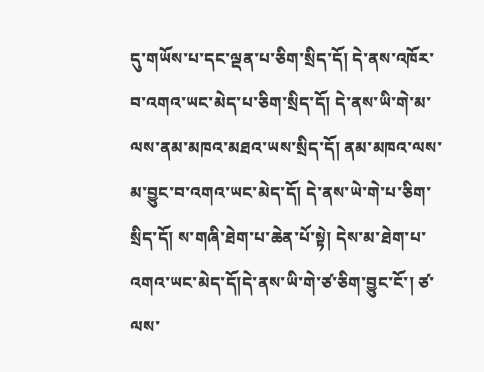དུ་གཡོས་པ་དང་ལྡན་པ་ཅིག་སྲིད་དོ། དེ་ནས་འཁོར་བ་འགའ་ཡང་མེད་པ་ཅིག་སྲིད་དོ། དེ་ནས་ཡི་གེ་མ་ལས་ནམ་མཁའ་མཐའ་ཡས་སྲིད་དོ། ནམ་མཁའ་ལས་མ་བྱུང་བ་འགའ་ཡང་མེད་དོ། དེ་ནས་ཡེ་གེ་པ་ཅིག་སྲིད་དོ། ས་གཞི་ཐེག་པ་ཆེན་པོ་སྟེ། དེས་མ་ཐེག་པ་འགའ་ཡང་མེད་དོ།དེ་ནས་ཡི་གེ་ཙ་ཅིག་བྱུང་ངོ་། ཙ་ལས་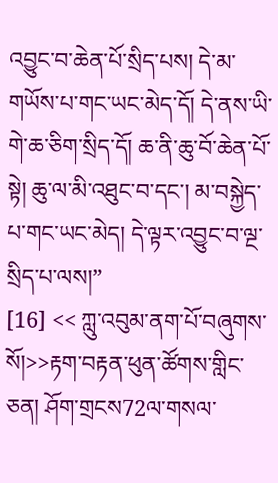འབྱུང་བ་ཆེན་པོ་སྲིད་པས། དེ་མ་གཡོས་པ་གང་ཡང་མེད་དོ། དེ་ནས་ཡི་གེ་ཆ་ཅིག་སྲིད་དོ། ཆ་ནི་ཆུ་བོ་ཆེན་པོ་སྟེ། ཆུ་ལ་མི་འཐུང་བ་དང་། མ་བསྐྱེད་པ་གང་ཡང་མེད། དེ་ལྟར་འབྱུང་བ་ལྔ་སྲིད་པ་ལས།”
[16] << ཀླུ་འབུམ་ནག་པོ་བཞུགས་སོ།>>རྟག་བརྟན་ཕུན་ཚོགས་གླིང་ཅན། ཤོག་གྲངས72ལ་གསལ་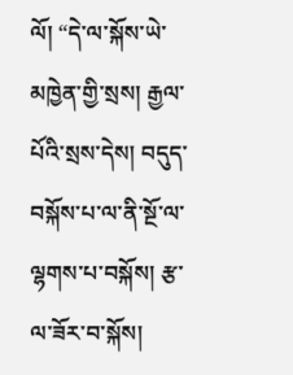ལོ། “དེ་ལ་སྐོས་ཡེ་མཁྱེན་གྱི་སྲས། རྒྱལ་པོའི་སྲས་དེས། བདུད་བསྐོས་པ་ལ་ནི་སྔོ་ལ་ལྷགས་པ་བསྐོས། རྩ་ལ་ཟོར་བ་སྐོས།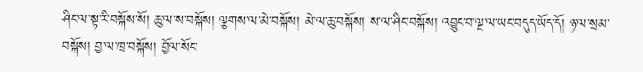ཤིང་ལ་སྟ་རི་བསྐོས་སོ། ཆུ་ལ་ས་བསྐོས། ལྕགས་ལ་མེ་བསྐོས། མེ་ལ་ཆུ་བསྐོས། ས་ལ་ཤིང་བསྐོས། འབྱུང་བ་ལྔ་ལ་ཡང་བདུད་ཡོད་དོ། ཉ་ལ་སྲམ་བསྐོས། བྱ་ལ་ཁྲ་བསྐོས། བྱོལ་སོང་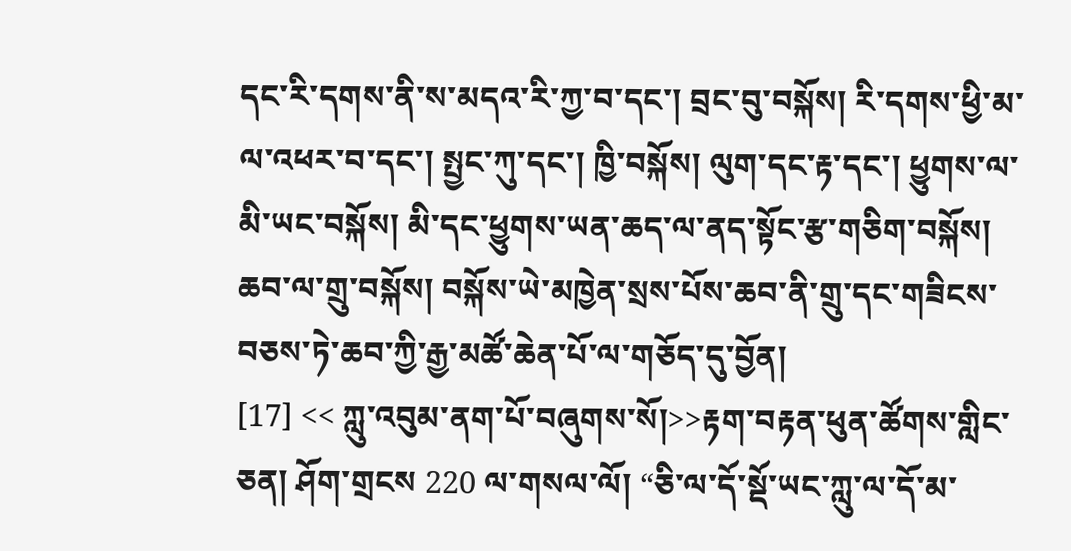དང་རི་དགས་ནི་ས་མདའ་རི་ཀྱ་བ་དང་། བྲང་བུ་བསྐོས། རི་དགས་ཕྱི་མ་ལ་འཕར་བ་དང་། སྤྱང་ཀུ་དང་། ཁྱི་བསྐོས། ལུག་དང་རྟ་དང་། ཕྱུགས་ལ་མི་ཡང་བསྐོས། མི་དང་ཕྱུགས་ཡན་ཆད་ལ་ནད་སྟོང་རྩ་གཅིག་བསྐོས། ཆབ་ལ་གྲུ་བསྐོས། བསྐོས་ཡེ་མཁྱེན་སྲས་པོས་ཆབ་ནི་གྲུ་དང་གཟིངས་བཅས་ཏེ་ཆབ་ཀྱི་རྒྱ་མཚོ་ཆེན་པོ་ལ་གཅོད་དུ་བྱོན།
[17] << ཀླུ་འབུམ་ནག་པོ་བཞུགས་སོ།>>རྟག་བརྟན་ཕུན་ཚོགས་གླིང་ཅན། ཤོག་གྲངས 220 ལ་གསལ་ལོ། “ཅི་ལ་དོ་སྡོ་ཡང་ཀླུ་ལ་དོ་མ་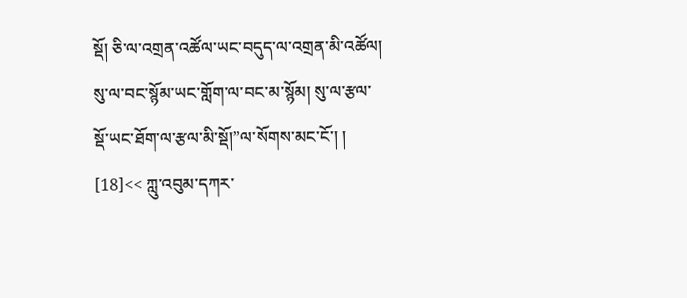སྡོ། ཅི་ལ་འགྲན་འཚོལ་ཡང་བདུད་ལ་འགྲན་མི་འཚོལ། སུ་ལ་བང་སྙོམ་ཡང་གློག་ལ་བང་མ་སྙོམ། སུ་ལ་རྩལ་སྡོ་ཡང་ཐོག་ལ་རྩལ་མི་སྡོ།”ལ་སོགས་མང་ངོ་། །
[18]<< ཀླུ་འབུམ་དཀར་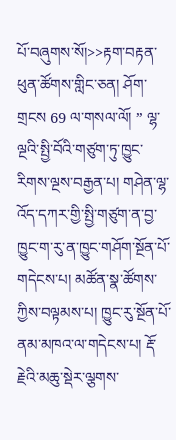པོ་བཞུགས་སོ།>>རྟག་བརྟན་ཕུན་ཚོགས་གླིང་ཅན། ཤོག་གྲངས 69 ལ་གསལ་ལོ། ” ལྷ་ལྔའི་སྤྱི་བོའི་གཙུག་ཏུ་ཁྱུང་རིགས་ལྔས་བརྒྱན་པ། གཤེན་ལྷ་འོད་དཀར་གྱི་སྤྱི་གཙུག་ན་བྱ་ཁྱུང་ག་རུ་ན་ཁྱུང་གཤོག་སྔོན་པོ་གདེངས་པ། མཚོན་སྣ་ཚོགས་ཀྱིས་བལྟམས་པ། ཁྱུང་རུ་སྔོན་པོ་ནམ་མཁའ་ལ་གདེངས་པ། རྡོ་རྗེའི་མཆུ་སྡེར་ལྕགས་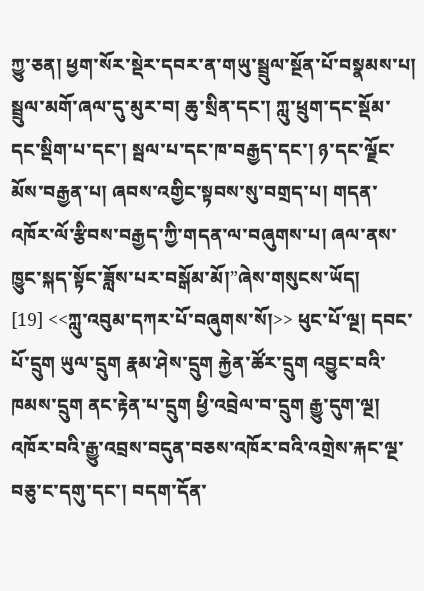ཀྱུ་ཅན། ཕྱག་སོར་སྡེར་དབར་ན་གཡུ་སྦྲུལ་སྔོན་པོ་བསྣམས་པ། སྦྲུལ་མགོ་ཞལ་དུ་མུར་བ། ཆུ་སྲིན་དང་། ཀླུ་ཕྲུག་དང་སྡོམ་དང་སྡིག་པ་དང་། སྦལ་པ་དང་ཁ་བརྒྱད་དང་། ཉ་དང་ལྗོང་མོས་བརྒྱན་པ། ཞབས་འགྱིང་སྟབས་སུ་བགྲད་པ། གདན་འཁོར་ལོ་རྩིབས་བརྒྱད་ཀྱི་གདན་ལ་བཞུགས་པ། ཞལ་ནས་ཁྱུང་སྐད་སྟོང་ཟློས་པར་བསྒོམ་མོ།”ཞེས་གསུངས་ཡོད།
[19] <<ཀླུ་འབུམ་དཀར་པོ་བཞུགས་སོ།>> ཕུང་པོ་ལྔ། དབང་པོ་དྲུག ཡུལ་དྲུག རྣམ་ཤེས་དྲུག རྐྱེན་ཚོར་དྲུག འབྱུང་བའི་ཁམས་དྲུག ནང་རྟེན་པ་དྲུག ཕྱི་འབྲེལ་བ་དྲུག རྒྱུ་དུག་ལྔ། འཁོར་བའི་རྒྱུ་འབྲས་བདུན་བཅས་འཁོར་བའི་འགྲེས་རྐང་ལྔ་བཅུ་ང་དགུ་དང་། བདག་དོན་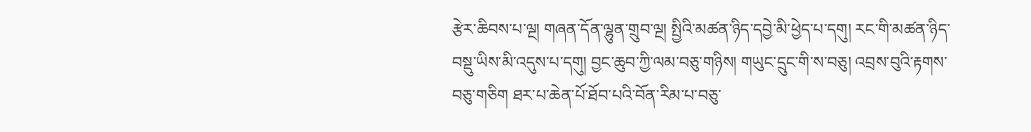རྩེར་ཆིབས་པ་ལྔ། གཞན་དོན་ལྷུན་གྲུབ་ལྔ། སྤྱིའི་མཚན་ཉིད་དབྱེ་མི་ཕྱེད་པ་དགུ། རང་གི་མཚན་ཉིད་བསྡུ་ཡིས་མི་འདུས་པ་དགུ། བྱང་ཆུབ་ཀྱི་ལམ་བཅུ་གཉིས། གཡུང་དྲུང་གི་ས་བཅུ། འབྲས་བུའི་རྟགས་བཅུ་གཅིག ཐར་པ་ཆེན་པོ་ཐོབ་པའི་བོན་རིམ་པ་བཅུ་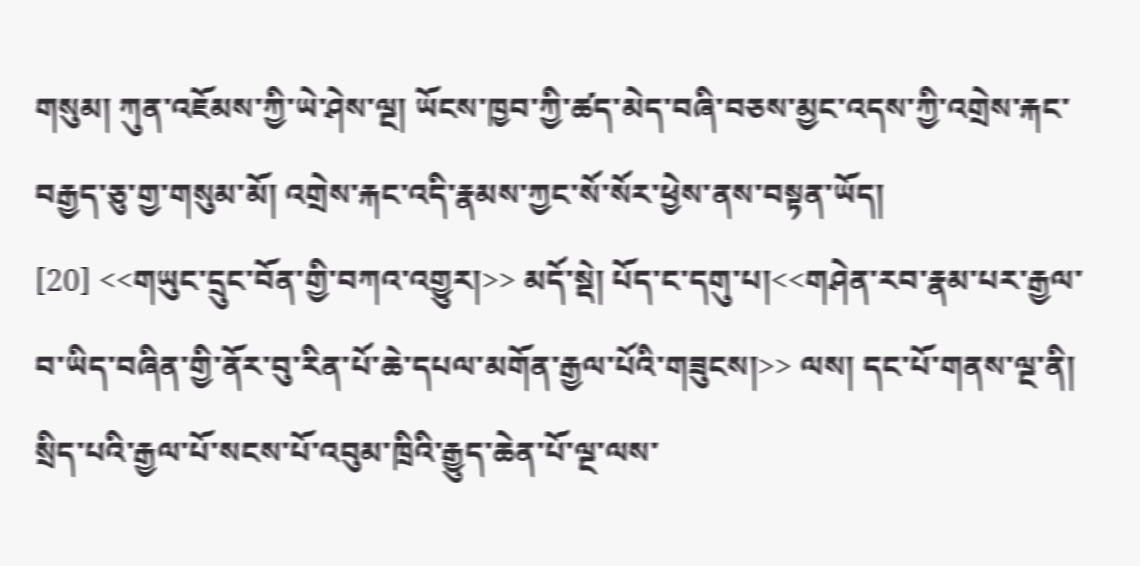གསུམ། ཀུན་འཇོམས་ཀྱི་ཡེ་ཤེས་ལྔ། ཡོངས་ཁྱབ་ཀྱི་ཚད་མེད་བཞི་བཅས་མྱང་འདས་ཀྱི་འགྲེས་རྐང་བརྒྱད་ཅུ་གྱ་གསུམ་མོ། འགྲེས་རྐང་འདི་རྣམས་ཀྱང་སོ་སོར་ཕྱེས་ནས་བསྟན་ཡོད།
[20] <<གཡུང་དྲུང་བོན་གྱི་བཀའ་འགྱུར།>> མདོ་སྡེ། པོད་ང་དགུ་པ།<<གཤེན་རབ་རྣམ་པར་རྒྱལ་བ་ཡིད་བཞིན་གྱི་ནོར་བུ་རིན་པོ་ཆེ་དཔལ་མགོན་རྒྱལ་པོའི་གཟུངས།>> ལས། དང་པོ་གནས་ལྔ་ནི། སྲིད་པའི་རྒྱལ་པོ་སངས་པོ་འབུམ་ཁྲིའི་རྒྱུད་ཆེན་པོ་ལྔ་ལས་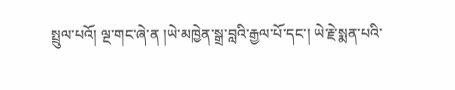སྤྲུལ་པའོ། ལྔ་གང་ཞེ་ན །ཡེ་མཁྱེན་སྒྲ་བླའི་རྒྱལ་པོ་དང་། ཡེ་རྗེ་སྨན་པའི་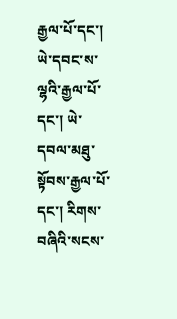རྒྱལ་པོ་དང་། ཡེ་དབང་ས་ལྷའི་རྒྱལ་པོ་དང་། ཡེ་དབལ་མཐུ་སྟོབས་རྒྱལ་པོ་དང་། རིགས་བཞིའི་སངས་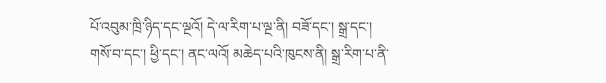པོ་འབུམ་ཁྲི་ཉིད་དང་ལྔའོ། དེ་ལ་རིག་པ་ལྔ་ནི། བཟོ་དང་། སྒྲ་དང་། གསོ་བ་དང་། ཕྱི་དང་། ནང་ལའོ། མཆེད་པའི་ཁུངས་ནི། སྒྲ་རིག་པ་ནི་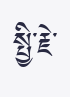སྤྱི་རྗེ་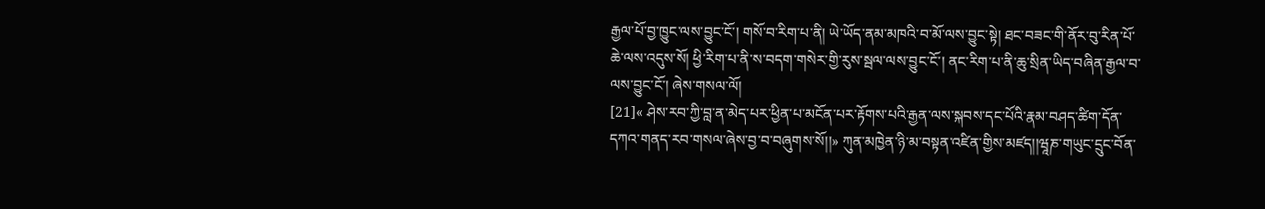རྒྱལ་པོ་བྱ་ཁྱུང་ལས་བྱུང་ངོ་། གསོ་བ་རིག་པ་ནི། ཡེ་ཡོད་ནམ་མཁའི་བ་མོ་ལས་བྱུང་སྟེ། ཐང་བཟང་གི་ནོར་བུ་རིན་པོ་ཆེ་ལས་འདུས་སོ། ཕྱི་རིག་པ་ནི་ས་བདག་གསེར་གྱི་རུས་སྦལ་ལས་བྱུང་ངོ་། ནང་རིག་པ་ནི་ཆུ་སྲིན་ཡིད་བཞིན་རྒྱལ་བ་ལས་བྱུང་ངོ་། ཞེས་གསལ་ལོ།
[21]« ཤེས་རབ་ཀྱི་བླ་ན་མེད་པར་ཕྱིན་པ་མངོན་པར་རྟོགས་པའི་རྒྱན་ལས་སྐབས་དང་པོའི་རྣམ་བཤད་ཚིག་དོན་དཀའ་གནད་རབ་གསལ་ཞེས་བྱ་བ་བཞུགས་སོ།།» ཀུན་མཁྱེན་ཉི་མ་བསྟན་འཛིན་གྱིས་མཛད།།ཝཱཎ་གཡུང་དྲུང་བོན་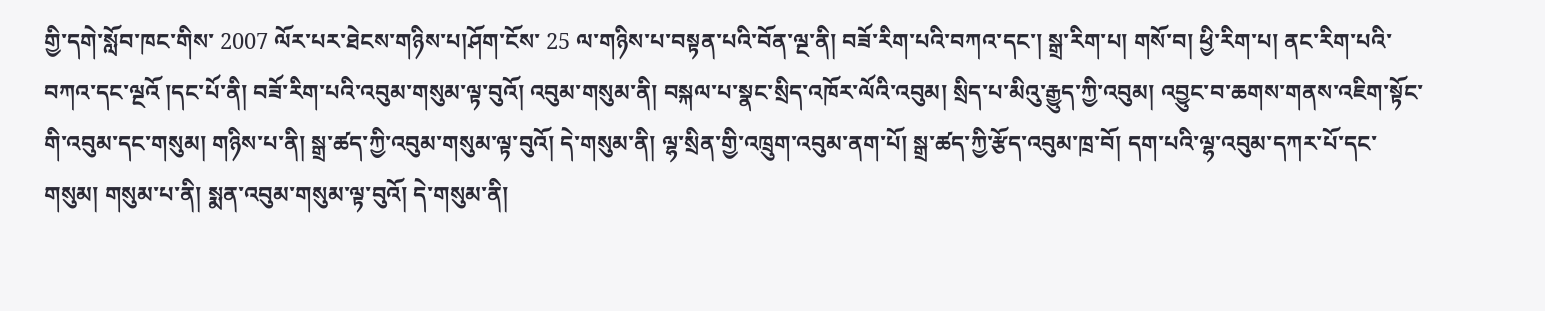གྱི་དགེ་སློབ་ཁང་གིས་ 2007 ལོར་པར་ཐེངས་གཉིས་པ།ཤོག་ངོས་ 25 ལ་གཉིས་པ་བསྟན་པའི་བོན་ལྔ་ནི། བཟོ་རིག་པའི་བཀའ་དང་། སྒྲ་རིག་པ། གསོ་བ། ཕྱི་རིག་པ། ནང་རིག་པའི་བཀའ་དང་ལྔའོ །དང་པོ་ནི། བཟོ་རིག་པའི་འབུམ་གསུམ་ལྟ་བུའོ། འབུམ་གསུམ་ནི། བསྐལ་པ་སྣང་སྲིད་འཁོར་ལོའི་འབུམ། སྲིད་པ་མིའུ་རྒྱུད་ཀྱི་འབུམ། འབྱུང་བ་ཆགས་གནས་འཇིག་སྟོང་གི་འབུམ་དང་གསུམ། གཉིས་པ་ནི། སྒྲ་ཚད་ཀྱི་འབུམ་གསུམ་ལྟ་བུའོ། དེ་གསུམ་ནི། ལྷ་སྲིན་གྱི་འཁྲུག་འབུམ་ནག་པོ། སྒྲ་ཚད་ཀྱི་རྩོད་འབུམ་ཁྲ་བོ། དག་པའི་ལྷ་འབུམ་དཀར་པོ་དང་གསུམ། གསུམ་པ་ནི། སྨན་འབུམ་གསུམ་ལྟ་བུའོ། དེ་གསུམ་ནི།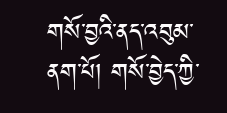གསོ་བྱའི་ནད་འབུམ་ནག་པོ། གསོ་བྱེད་ཀྱི་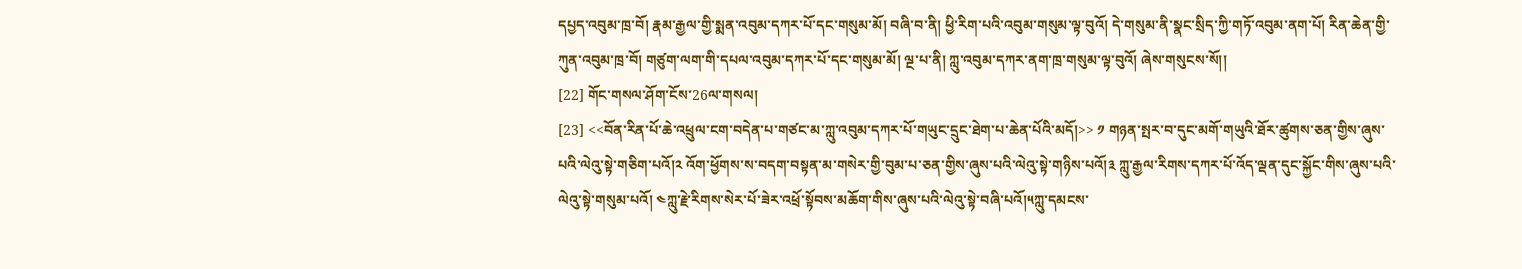དཔྱད་འབུམ་ཁྲ་བོ། རྣམ་རྒྱལ་གྱི་སྨན་འབུམ་དཀར་པོ་དང་གསུམ་མོ། བཞི་བ་ནི། ཕྱི་རིག་པའི་འབུམ་གསུམ་ལྟ་བུའོ། དེ་གསུམ་ནི་སྣང་སྲིད་ཀྱི་གཏོ་འབུམ་ནག་པོ། རིན་ཆེན་གྱི་ཀུན་འབུམ་ཁྲ་བོ། གཙུག་ལག་གི་དཔལ་འབུམ་དཀར་པོ་དང་གསུམ་མོ། ལྔ་པ་ནི། ཀླུ་འབུམ་དཀར་ནག་ཁྲ་གསུམ་ལྟ་བུའོ། ཞེས་གསུངས་སོ།།
[22] གོང་གསལ་ཤོག་ངོས་26ལ་གསལ།
[23] <<བོན་རིན་པོ་ཆེ་འཕྲུལ་ངག་བདེན་པ་གཙང་མ་ཀླུ་འབུམ་དཀར་པོ་གཡུང་དྲུང་ཐེག་པ་ཆེན་པོའི་མདོ།>> ༡ གཉན་སྤར་བ་དུང་མགོ་གཡུའི་ཐོར་ཚུགས་ཅན་གྱིས་ཞུས་པའི་ལེའུ་སྟེ་གཅིག་པའོ།༢ འོག་ཕྱོགས་ས་བདག་བསྟན་མ་གསེར་གྱི་བུམ་པ་ཅན་གྱིས་ཞུས་པའི་ལེའུ་སྟེ་གཉིས་པའོ།༣ ཀླུ་རྒྱལ་རིགས་དཀར་པོ་འོད་ལྡན་དུང་སྐྱོང་གིས་ཞུས་པའི་ལེའུ་སྟེ་གསུམ་པའོ། ༤ཀླུ་རྗེ་རིགས་སེར་པོ་ཟེར་འཕྲོ་སྟོབས་མཆོག་གིས་ཞུས་པའི་ལེའུ་སྟེ་བཞི་པའོ།༥ཀླུ་དམངས་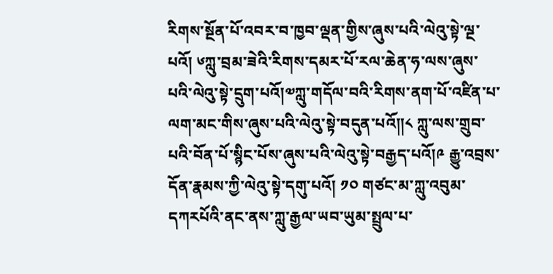རིགས་སྔོན་པོ་འབར་བ་ཁྱབ་ལྡན་གྱིས་ཞུས་པའི་ལེའུ་སྟེ་ལྔ་པའོ། ༦ཀླུ་བྲམ་ཟེའི་རིགས་དམར་པོ་རལ་ཆེན་ཧ་ལས་ཞུས་པའི་ལེའུ་སྟེ་དྲུག་པའོ།༧ཀླུ་གདོལ་བའི་རིགས་ནག་པོ་འཛིན་པ་ལག་མང་གིས་ཞུས་པའི་ལེའུ་སྟེ་བདུན་པའོ།།༨ ཀླུ་ལས་གྲུབ་པའི་བོན་པོ་སྙིང་པོས་ཞུས་པའི་ལེའུ་སྟེ་བརྒྱད་པའོ།༩ རྒྱུ་འབྲས་དོན་རྣམས་ཀྱི་ལེའུ་སྟེ་དགུ་པའོ། ༡༠ གཙང་མ་ཀླུ་འབུམ་དཀརཔོའི་ནང་ནས་ཀླུ་རྒྱལ་ཡབ་ཡུམ་སྤྲུལ་པ་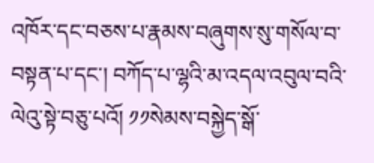འཁོར་དང་བཅས་པ་རྣམས་བཞུགས་སུ་གསོལ་བ་བསྟན་པ་དང་། བཀོད་པ་ལྷའི་མ་འདལ་འབུལ་བའི་ལེའུ་སྟེ་བཅུ་པའོ། ༡༡སེམས་བསྐྱེད་སྒོ་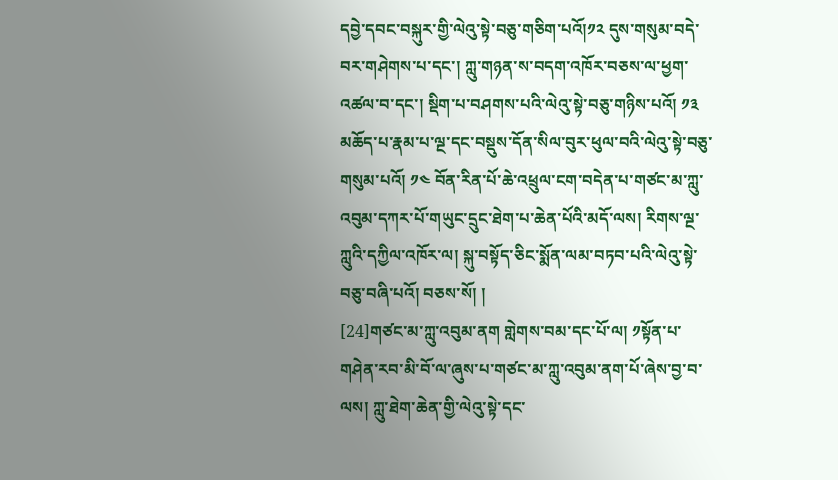དབྱེ་དབང་བསྐུར་གྱི་ལེའུ་སྟེ་བཅུ་གཅིག་པའོ།༡༢ དུས་གསུམ་བདེ་བར་གཤེགས་པ་དང་། ཀླུ་གཉན་ས་བདག་འཁོར་བཅས་ལ་ཕྱག་འཚལ་བ་དང་། སྡིག་པ་བཤགས་པའི་ལེའུ་སྟེ་བཅུ་གཉིས་པའོ། ༡༣ མཆོད་པ་རྣམ་པ་ལྔ་དང་བསྡུས་དོན་སིལ་བུར་ཕུལ་བའི་ལེའུ་སྟེ་བཅུ་གསུམ་པའོ། ༡༤ བོན་རིན་པོ་ཆེ་འཕྲུལ་ངག་བདེན་པ་གཙང་མ་ཀླུ་འབུམ་དཀར་པོ་གཡུང་དྲུང་ཐེག་པ་ཆེན་པོའི་མདོ་ལས། རིགས་ལྔ་ཀླུའི་དཀྱིལ་འཁོར་ལ། སྐུ་བསྟོད་ཅིང་སྨོན་ལམ་བཏབ་པའི་ལེའུ་སྟེ་བཅུ་བཞི་པའོ། བཅས་སོ། །
[24]གཙང་མ་ཀླུ་འབུམ་ནག གླེགས་བམ་དང་པོ་ལ། ༡སྟོན་པ་གཤེན་རབ་མི་བོ་ལ་ཞུས་པ་གཙང་མ་ཀླུ་འབུམ་ནག་པོ་ཞེས་བྱ་བ་ལས། ཀླུ་ཐེག་ཆེན་གྱི་ལེའུ་སྟེ་དང་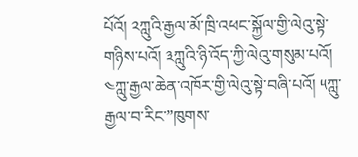པོའོ། ༢ཀླུའི་རྒྱལ་མོ་ཁྲི་འཕང་སྐྱོལ་གྱི་ལེའུ་སྟེ་གཉིས་པའོ། ༣ཀླུའི་ཉི་འོད་ཀྱི་ལེའུ་གསུམ་པའོ། ༤ཀླུ་རྒྱལ་ཆེན་འཁོར་གྱི་ལེའུ་སྟེ་བཞི་པའོ། ༥ཀླུ་རྒྱལ་བ་རིང་”ཁུགས་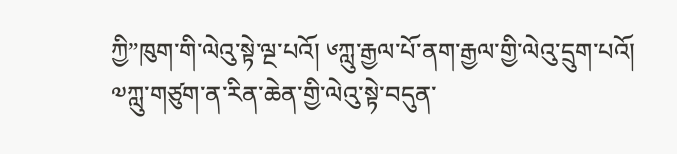ཀྱི”ཁུག་གི་ལེའུ་སྟེ་ལྔ་པའོ། ༦ཀླུ་རྒྱལ་པོ་ནག་རྒྱལ་གྱི་ལེའུ་དྲུག་པའོ། ༧ཀླུ་གཙུག་ན་རིན་ཆེན་གྱི་ལེའུ་སྟེ་བདུན་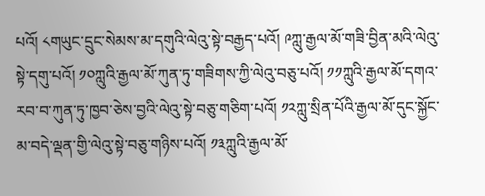པའོ། ༨གཡུང་དྲུང་སེམས་མ་དགུའི་ལེའུ་སྟེ་བརྒྱད་པའོ། ༩ཀླུ་རྒྱལ་མོ་གཟི་བྱིན་མའི་ལེའུ་སྟེ་དགུ་པའོ། ༡༠ཀླུའི་རྒྱལ་མོ་ཀུན་ཏུ་གཟིགས་ཀྱི་ལེའུ་བཅུ་པའོ། ༡༡ཀླུའི་རྒྱལ་མོ་དགའ་རབ་བ་ཀུན་ཏུ་ཁྱབ་ཅེས་བྱའི་ལེའུ་སྟེ་བཅུ་གཅིག་པའོ། ༡༢ཀླུ་སྲིན་པོའི་རྒྱལ་མོ་དུང་སྐྱོང་མ་བདེ་ལྡན་གྱི་ལེའུ་སྟེ་བཅུ་གཉིས་པའོ། ༡༣ཀླུའི་རྒྱལ་མོ་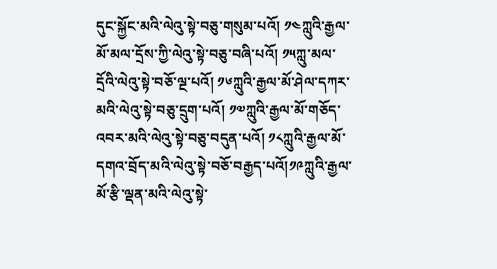དུང་སྐྱོང་མའི་ལེའུ་སྟེ་བཅུ་གསུམ་པའོ། ༡༤ཀླུའི་རྒྱལ་མོ་མལ་དྲོས་ཀྱི་ལེའུ་སྟེ་བཅུ་བཞི་པའོ། ༡༥ཀླུ་མལ་དྲོའི་ལེའུ་སྟེ་བཅོ་ལྔ་པའོ། ༡༦ཀླུའི་རྒྱལ་མོ་ཤེལ་དཀར་མའི་ལེའུ་སྟེ་བཅུ་དྲུག་པའོ། ༡༧ཀླུའི་རྒྱལ་མོ་གཅོད་འབར་མའི་ལེའུ་སྟེ་བཅུ་བདུན་པའོ། ༡༨ཀླུའི་རྒྱལ་མོ་དགའ་བྲོད་མའི་ལེའུ་སྟེ་བཅོ་བརྒྱད་པའོ།༡༩ཀླུའི་རྒྱལ་མོ་རྩི་ལྡན་མའི་ལེའུ་སྟེ་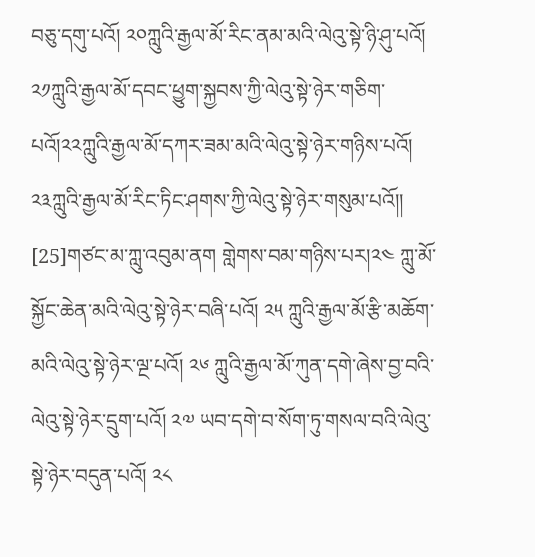བཅུ་དགུ་པའོ། ༢༠ཀླུའི་རྒྱལ་མོ་རིང་ནམ་མའི་ལེའུ་སྟེ་ཉི་ཤུ་པའོ། ༢༡ཀླུའི་རྒྱལ་མོ་དབང་ཕྱུག་སྐྱབས་ཀྱི་ལེའུ་སྟེ་ཉེར་གཅིག་པའོ།༢༢ཀླུའི་རྒྱལ་མོ་དཀར་ཟམ་མའི་ལེའུ་སྟེ་ཉེར་གཉིས་པའོ། ༢༣ཀླུའི་རྒྱལ་མོ་རིང་ཏིང་ཤགས་ཀྱི་ལེའུ་སྟེ་ཉེར་གསུམ་པའོ།།
[25]གཙང་མ་ཀླུ་འབུམ་ནག གླེགས་བམ་གཉིས་པར།༢༤ ཀླུ་མོ་སྐྱོང་ཆེན་མའི་ལེའུ་སྟེ་ཉེར་བཞི་པའོ། ༢༥ ཀླུའི་རྒྱལ་མོ་རྩི་མཆོག་མའི་ལེའུ་སྟེ་ཉེར་ལྔ་པའོ། ༢༦ ཀླུའི་རྒྱལ་མོ་ཀུན་དགེ་ཞེས་བྱ་བའི་ལེའུ་སྟེ་ཉེར་དྲུག་པའོ། ༢༧ ཡབ་དགེ་བ་སོག་ཏུ་གསལ་བའི་ལེའུ་སྟེ་ཉེར་བདུན་པའོ། ༢༨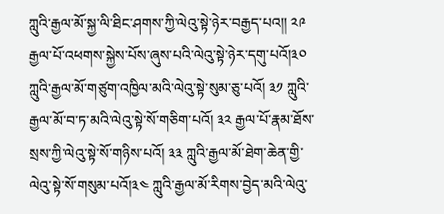ཀླུའི་རྒྱལ་མོ་སྐྱ་ལི་ཐིང་ཤགས་ཀྱི་ལེའུ་སྟེ་ཉེར་བརྒྱད་པའ།། ༢༩ རྒྱལ་པོ་འཕགས་སྐྱེས་པོས་ཞུས་པའི་ལེའུ་སྟེ་ཉེར་དགུ་པའོ།༣༠ ཀླུའི་རྒྱལ་མོ་གཙུག་འཁྱིལ་མའི་ལེའུ་སྟེ་སུམ་ཅུ་པའོ། ༣༡ ཀླུའི་རྒྱལ་མོ་བ་ཏ་མའི་ལེའུ་སྟེ་སོ་གཅིག་པའོ། ༣༢ རྒྱལ་པོ་རྣམ་ཐོས་སྲས་ཀྱི་ལེའུ་སྟེ་སོ་གཉིས་པའོ། ༣༣ ཀླུའི་རྒྱལ་མོ་ཐེག་ཆེན་གྱི་ལེའུ་སྟེ་སོ་གསུམ་པའོ།༣༤ ཀླུའི་རྒྱལ་མོ་རིགས་བྱེད་མའི་ལེའུ་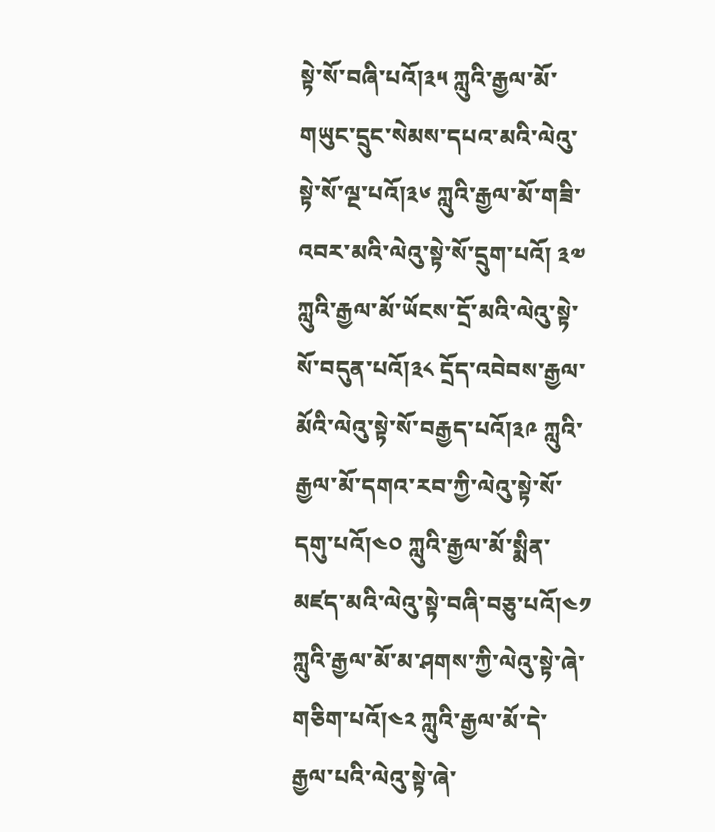སྟེ་སོ་བཞི་པའོ།༣༥ ཀླུའི་རྒྱལ་མོ་གཡུང་དྲུང་སེམས་དཔའ་མའི་ལེའུ་སྟེ་སོ་ལྔ་པའོ།༣༦ ཀླུའི་རྒྱལ་མོ་གཟི་འབར་མའི་ལེའུ་སྟེ་སོ་དྲུག་པའོ། ༣༧ ཀླུའི་རྒྱལ་མོ་ཡོངས་དྲོ་མའི་ལེའུ་སྟེ་སོ་བདུན་པའོ།༣༨ དྲོད་འབེབས་རྒྱལ་མོའི་ལེའུ་སྟེ་སོ་བརྒྱད་པའོ།༣༩ ཀླུའི་རྒྱལ་མོ་དགའ་རབ་ཀྱི་ལེའུ་སྟེ་སོ་དགུ་པའོ།༤༠ ཀླུའི་རྒྱལ་མོ་སྨིན་མཛད་མའི་ལེའུ་སྟེ་བཞི་བཅུ་པའོ།༤༡ ཀླུའི་རྒྱལ་མོ་མ་ཤགས་ཀྱི་ལེའུ་སྟེ་ཞེ་གཅིག་པའོ།༤༢ ཀླུའི་རྒྱལ་མོ་དེ་རྒྱལ་པའི་ལེའུ་སྟེ་ཞེ་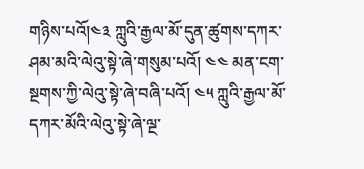གཉིས་པའོ།༤༣ ཀླུའི་རྒྱལ་མོ་དུན་ཚུགས་དཀར་ཤམ་མའི་ལེའུ་སྟེ་ཞེ་གསུམ་པའོ། ༤༤ མན་ངག་སྔགས་ཀྱི་ལེའུ་སྟེ་ཞེ་བཞི་པའོ། ༤༥ ཀླུའི་རྒྱལ་མོ་དཀར་མོའི་ལེའུ་སྟེ་ཞེ་ལྔ་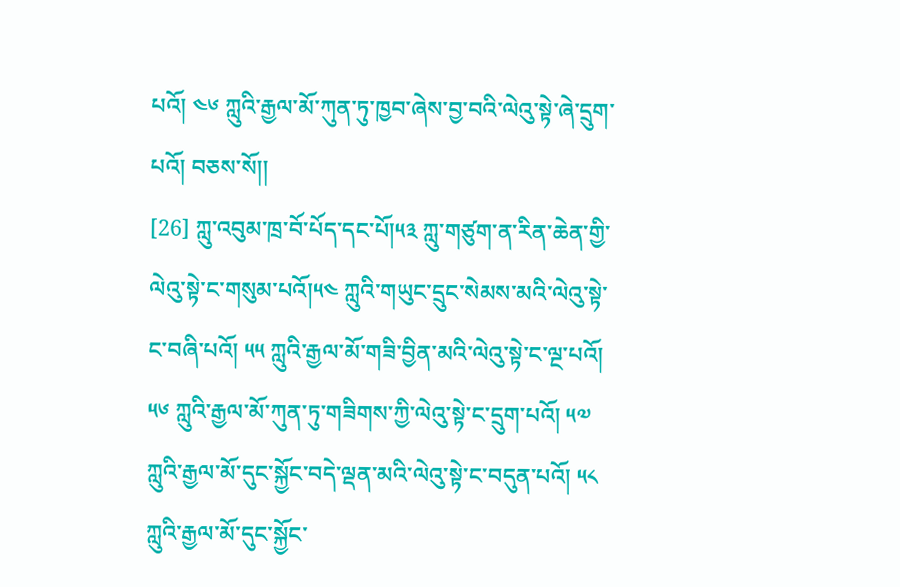པའོ། ༤༦ ཀླུའི་རྒྱལ་མོ་ཀུན་ཏུ་ཁྱབ་ཞེས་བྱ་བའི་ལེའུ་སྟེ་ཞེ་དྲུག་པའོ། བཅས་སོ།།
[26] ཀླུ་འབུམ་ཁྲ་བོ་པོད་དང་པོ།༥༣ ཀླུ་གཙུག་ན་རིན་ཆེན་གྱི་ལེའུ་སྟེ་ང་གསུམ་པའོ།༥༤ ཀླུའི་གཡུང་དྲུང་སེམས་མའི་ལེའུ་སྟེ་ང་བཞི་པའོ། ༥༥ ཀླུའི་རྒྱལ་མོ་གཟི་བྱིན་མའི་ལེའུ་སྟེ་ང་ལྔ་པའོ། ༥༦ ཀླུའི་རྒྱལ་མོ་ཀུན་ཏུ་གཟིགས་ཀྱི་ལེའུ་སྟེ་ང་དྲུག་པའོ། ༥༧ ཀླུའི་རྒྱལ་མོ་དུང་སྐྱོང་བདེ་ལྡན་མའི་ལེའུ་སྟེ་ང་བདུན་པའོ། ༥༨ ཀླུའི་རྒྱལ་མོ་དུང་སྐྱོང་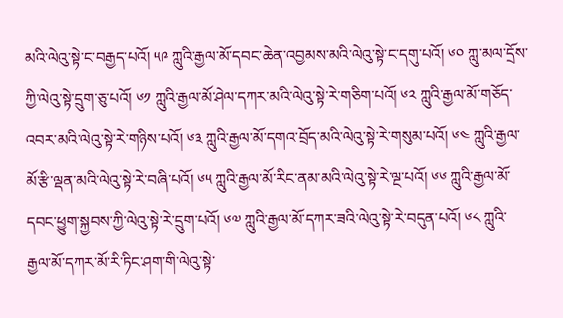མའི་ལེའུ་སྟེ་ང་བརྒྱད་པའོ། ༥༩ ཀླུའི་རྒྱལ་མོ་དབང་ཆེན་འབྱམས་མའི་ལེའུ་སྟེ་ང་དགུ་པའོ། ༦༠ ཀླུ་མལ་དྲོས་ཀྱི་ལེའུ་སྟེ་དྲུག་ཅུ་པའོ། ༦༡ ཀླུའི་རྒྱལ་མོ་ཤེལ་དཀར་མའི་ལེའུ་སྟེ་རེ་གཅིག་པའོ། ༦༢ ཀླུའི་རྒྱལ་མོ་གཅོད་འབར་མའི་ལེའུ་སྟེ་རེ་གཉིས་པའོ། ༦༣ ཀླུའི་རྒྱལ་མོ་དགའ་བྲོད་མའི་ལེའུ་སྟེ་རེ་གསུམ་པའོ། ༦༤ ཀླུའི་རྒྱལ་མོ་རྩི་ལྡན་མའི་ལེའུ་སྟེ་རེ་བཞི་པའོ། ༦༥ ཀླུའི་རྒྱལ་མོ་རིང་ནམ་མའི་ལེའུ་སྟེ་རེ་ལྔ་པའོ། ༦༦ ཀླུའི་རྒྱལ་མོ་དབང་ཕྱུག་སྐྱབས་ཀྱི་ལེའུ་སྟེ་རེ་དྲུག་པའོ། ༦༧ ཀླུའི་རྒྱལ་མོ་དཀར་ཟའི་ལེའུ་སྟེ་རེ་བདུན་པའོ། ༦༨ ཀླུའི་རྒྱལ་མོ་དཀར་མོ་རི་ཏིང་ཤག་གི་ལེའུ་སྟེ་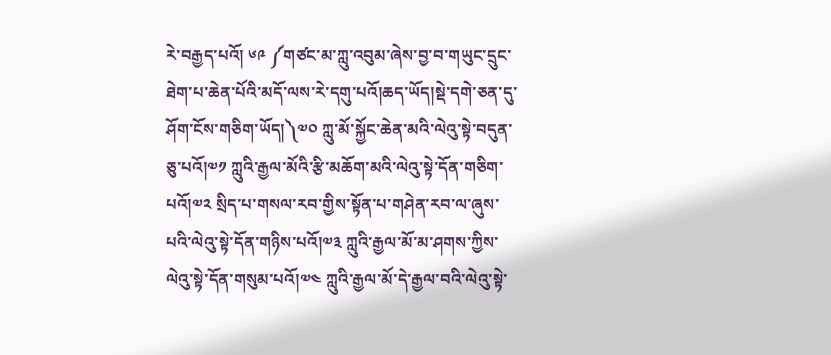རེ་བརྒྱད་པའོ། ༦༩ ༼གཙང་མ་ཀླུ་འབུམ་ཞེས་བྱ་བ་གཡུང་དྲུང་ཐེག་པ་ཆེན་པོའི་མདོ་ལས་རེ་དགུ་པའོ།ཆད་ཡོད།སྡེ་དགེ་ཅན་དུ་ཤོག་ངོས་གཅིག་ཡོད།༽༧༠ ཀླུ་མོ་སྐྱོང་ཆེན་མའི་ལེའུ་སྟེ་བདུན་ཅུ་པའོ།༧༡ ཀླུའི་རྒྱལ་མོའི་རྩི་མཆོག་མའི་ལེའུ་སྟེ་དོན་གཅིག་པའོ།༧༢ སྲིད་པ་གསལ་རབ་གྱིས་སྟོན་པ་གཤེན་རབ་ལ་ཞུས་པའི་ལེའུ་སྟེ་དོན་གཉིས་པའོ།༧༣ ཀླུའི་རྒྱལ་མོ་མ་ཤགས་ཀྱིས་ལེའུ་སྟེ་དོན་གསུམ་པའོ།༧༤ ཀླུའི་རྒྱལ་མོ་དེ་རྒྱལ་བའི་ལེའུ་སྟེ་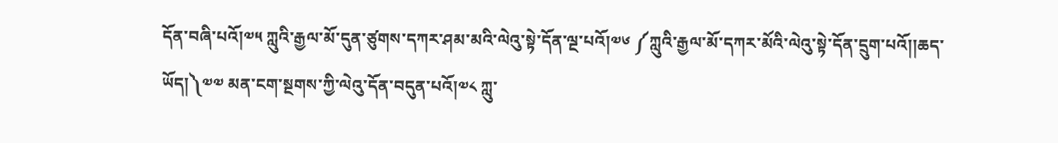དོན་བཞི་པའོ།༧༥ ཀླུའི་རྒྱལ་མོ་དུན་ཙུགས་དཀར་ཤམ་མའི་ལེའུ་སྟེ་དོན་ལྔ་པའོ།༧༦ ༼ཀླུའི་རྒྱལ་མོ་དཀར་མོའི་ལེའུ་སྟེ་དོན་དྲུག་པའོ།།ཆད་ཡོད།༽༧༧ མན་ངག་སྔགས་ཀྱི་ལེའུ་དོན་བདུན་པའོ།༧༨ ཀླུ་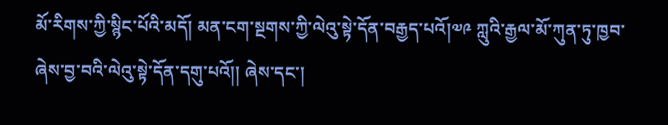མོ་རིགས་ཀྱི་སྙིང་པོའི་མདོ། མན་ངག་སྔགས་ཀྱི་ལེའུ་སྟེ་དོན་བརྒྱད་པའོ།༧༩ ཀླུའི་རྒྱལ་མོ་ཀུན་ཏུ་ཁྱབ་ཞེས་བྱ་བའི་ལེའུ་སྟེ་དོན་དགུ་པའོ།། ཞེས་དང་།